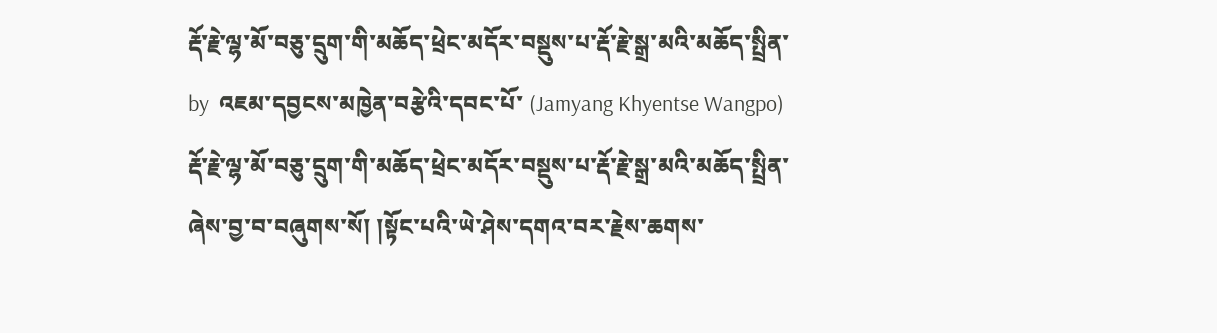རྡོ་རྗེ་ལྷ་མོ་བཅུ་དྲུག་གི་མཆོད་ཕྲེང་མདོར་བསྡུས་པ་རྡོ་རྗེ་སྒྲ་མའི་མཆོད་སྤྲིན་
by  འཇམ་དབྱངས་མཁྱེན་བརྩེའི་དབང་པོ་ (Jamyang Khyentse Wangpo)
རྡོ་རྗེ་ལྷ་མོ་བཅུ་དྲུག་གི་མཆོད་ཕྲེང་མདོར་བསྡུས་པ་རྡོ་རྗེ་སྒྲ་མའི་མཆོད་སྤྲིན་ཞེས་བྱ་བ་བཞུགས་སོ། །སྟོང་པའི་ཡེ་ཤེས་དགའ་བར་རྗེས་ཆགས་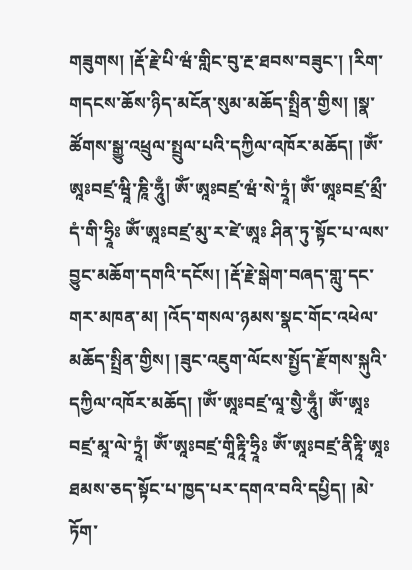གཟུགས། །རྡོ་རྗེ་པི་ཝཾ་གླིང་བུ་རྔ་ཐབས་བཟུང་། །རིག་གདངས་ཆོས་ཉིད་མངོན་སུམ་མཆོད་སྤྲིན་གྱིས། །སྣ་ཚོགས་སྒྱུ་འཕྲུལ་སྤྲུལ་པའི་དཀྱིལ་འཁོར་མཆོད། །ཨོཾ་ཨཱཿབཛྲ་ཝཱི་ཎཱི་ཧཱུྃ། ཨོཾ་ཨཱཿབཛྲ་ཝཾ་སེ་ཏྲཱཾ། ཨོཾ་ཨཱཿབཛྲ་མྲྀ་དཾ་གི་ཧྲཱིཿ ཨོཾ་ཨཱཿབཛྲ་མུ་ར་ཛེ་ཨཱཿ ཤིན་ཏུ་སྟོང་པ་ལས་བྱུང་མཆོག་དགའི་དངོས། །རྡོ་རྗེ་སྒེག་བཞད་གླུ་དང་གར་མཁན་མ། །འོད་གསལ་ཉམས་སྣང་གོང་འཕེལ་མཆོད་སྤྲིན་གྱིས། །ཟུང་འཇུག་ལོངས་སྤྱོད་རྫོགས་སྐུའི་དཀྱིལ་འཁོར་མཆོད། །ཨོཾ་ཨཱཿབཛྲ་ལཱ་སྱཻ་ཧཱུྃ། ཨོཾ་ཨཱཿབཛྲ་མཱ་ལེ་ཏྲཱཾ། ཨོཾ་ཨཱཿབཛྲ་གཱིརྟཱི་ཧྲཱིཿ ཨོཾ་ཨཱཿབཛྲ་ནིརྟཱི་ཨཱཿ ཐམས་ཅད་སྟོང་པ་ཁྱད་པར་དགའ་བའི་དཔྱིད། །མེ་ཏོག་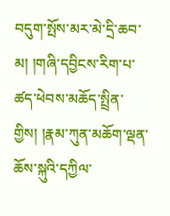བདུག་སྤོས་མར་མེ་དྲི་ཆབ་མ། །གཞི་དབྱིངས་རིག་པ་ཚད་ཕེབས་མཆོད་སྤྲིན་གྱིས། །རྣམ་ཀུན་མཆོག་ལྡན་ཆོས་སྐུའི་དཀྱིལ་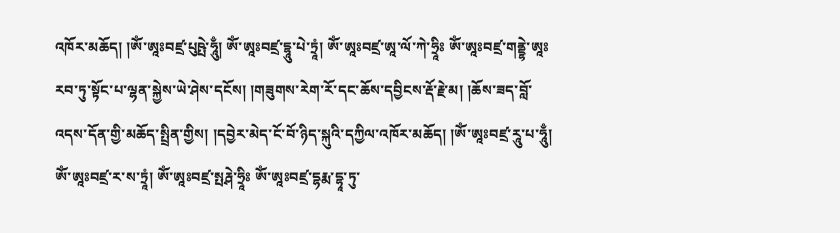འཁོར་མཆོད། །ཨོཾ་ཨཱཿབཛྲ་པུཥྤེ་ཧཱུྃ། ཨོཾ་ཨཱཿབཛྲ་དྷཱུ་པེ་ཏྲཱཾ། ཨོཾ་ཨཱཿབཛྲ་ཨཱ་ལོ་ཀེ་ཧྲཱིཿ ཨོཾ་ཨཱཿབཛྲ་གནྡྷེ་ཨཱཿ རབ་ཏུ་སྟོང་པ་ལྷན་སྐྱེས་ཡེ་ཤེས་དངོས། །གཟུགས་རེག་རོ་དང་ཆོས་དབྱིངས་རྡོ་རྗེ་མ། །ཆོས་ཟད་བློ་འདས་དོན་གྱི་མཆོད་སྤྲིན་གྱིས། །དབྱེར་མེད་ངོ་བོ་ཉིད་སྐུའི་དཀྱིལ་འཁོར་མཆོད། །ཨོཾ་ཨཱཿབཛྲ་རཱུ་པ་ཧཱུྃ། ཨོཾ་ཨཱཿབཛྲ་ར་ས་ཏྲཱཾ། ཨོཾ་ཨཱཿབཛྲ་སྤརྴེ་ཧྲཱིཿ ཨོཾ་ཨཱཿབཛྲ་དྷརྨ་དྷཱ་ཏུ་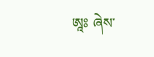ཨཱཿ ཞེས་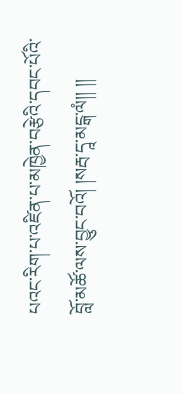པའང་རིག་པ་འཛིན་པ་མཁྱེན་བརྩེའི་དབང་པོའི་བློ་མཚོ་ལས་བྱུང་བའོ། །སརྦ་དཱ་མངྒ་ལཾ།། །།